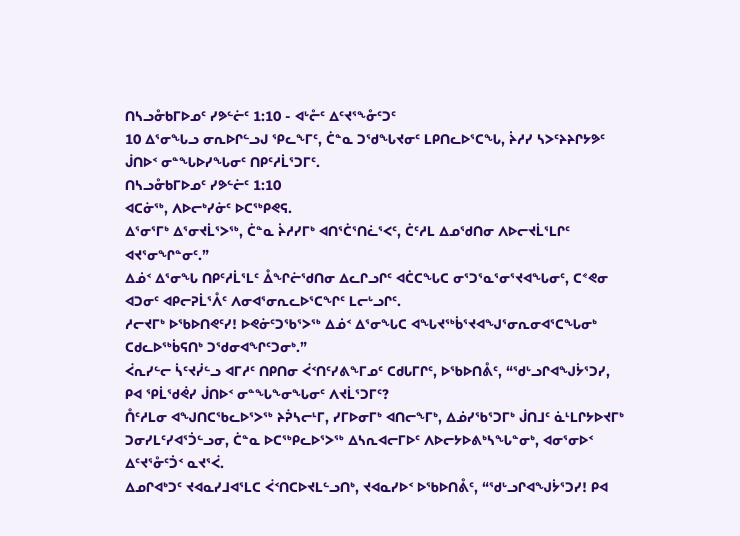ᑎᓴᓗᓁᑲᒥᐅᓄᑦ ᓯᕗᓪᓖᑦ 1:10 - ᐊᒡᓔᑦ ᐃᑦᔪᕐᖕᓁᑦᑐᑦ
10 ᐃᕐᓂᖓᓗ ᓂᕆᐅᒋᓪᓗᒍ ᕿᓚᖕᒥᑦ, ᑖᓐᓇ ᑐᖁᖓᔪᓂᑦ ᒪᑭᑎᓚᐅᕐᑕᖓ, ᔩᓱᓯ ᓴᐳᑦᔨᔨᒋᔭᕗᑦ ᒎᑎᐅᑉ ᓂᓐᖓᐅᓯᖓᓂᑦ ᑎᑭᑦᓱᒫᕐᑐᒥᑦ.
ᑎᓴᓗᓁᑲᒥᐅᓄᑦ ᓯᕗᓪᓖᑦ 1:10
ᐊᑕᓃᖅ, ᐱᐅᓕᒃᓯᓃᑦ ᐅᑕᖅᑭᕙᕋ.
ᐃᕐᓂᕐᒥᒃ ᐃᕐᓂᔪᒫᕐᐳᖅ, ᑖᓐᓇ ᔩᓱᓯᒥᒃ ᐊᑎᕐᑖᕐᑎᓛᕐᐸᑦ, ᑖᑦᓱᒪ ᐃᓄᖁᑎᓂ ᐱᐅᓕᔪᒫᕐᒪᒋᑦ ᐊᔪᕐᓂᖏᓐᓂᑦ.”
ᐃᓅᑉ ᐃᕐᓂᖓ ᑎᑭᑦᓱᒫᕐᒪᑦ ᐂᖏᓖᖁᑎᓂ ᐃᓚᒋᓗᒋᑦ ᐊᑖᑕᖓᑕ ᓂᕐᑐᕐᓇᕐᓂᕐᔪᐊᖓᓂᑦ, ᑕᕝᕙᓂ ᐊᑐᓂᑦ ᐊᑭᓕᕈᒫᕐᐰᑦ ᐱᓂᐊᕐᓂᕆᓚᐅᕐᑕᖏᑦ ᒪᓕᒡᓗᒋᑦ.
ᓱᓕᔪᒥᒃ ᐅᖃᐅᑎᕙᑦᓯ! ᐅᕙᓃᑦᑐᖃᕐᐳᖅ ᐃᓅᑉ ᐃᕐᓂᖓᑕ ᐊᖓᔪᖅᑳᕐᔪᐊᖑᕐᓂᕆᓂᐊᕐᑕᖓᓂᒃ ᑕᑯᓚᐅᖅᑳᕋᑎᒃ ᑐᖁᓂᐊᖏᑦᑐᓂᒃ.”
ᐹᕆᓯᓪᓕ ᓵᑦᔪᓰᓪᓗ ᐊᒥᓱᑦ ᑎᑭᑎᓂ ᐹᑉᑎᑦᓯᕕᖕᒥᓄᑦ ᑕᑯᒐᒥᒋᑦ, ᐅᖃᐅᑎᕔᑦ, “ᖁᒡᓗᒋᐊᖑᔮᕐᑐᓯ, ᑭᐊ ᕿᒫᖁᕚᓯ ᒎᑎᐅᑉ ᓂᓐᖓᖕᓂᖓᓂᑦ ᐱᔪᒫᕐᑐᒥᑦ?
ᑍᑦᓱᒪᓂ ᐊᖑᑎᑕᖃᓚᐅᕐᐳᖅ ᔨᕉᓴᓕᒻᒥ, ᓯᒥᐅᓂᒥᒃ ᐊᑎᓕᖕᒥᒃ, ᐃᓅᓯᖃᕐᑐᒥᒃ ᒎᑎᒧᑦ ᓈᒻᒪᒋᔭᐅᔪᒥᒃ ᑐᓂᓯᒪᑦᓯᐊᕐᑑᓪᓗᓂ, ᑖᓐᓇ ᐅᑕᖅᑭᓚᐅᕐᐳᖅ ᐃᓴᕆᐊᓕᒥᐅᑦ ᐱᐅᓕᔭᐅᕕᒃᓴᖓᓐᓂᒃ, ᐊᓂᕐᓂᐅᑉ ᐃᑦᔪᕐᓁᑦᑑᑉ ᓇᔪᕐᐹ.
ᐃᓄᒋᐊᒃᑐᑦ ᔪᐊᓇᓯᒧᐊᕐᒪᑕ ᐹᑉᑎᑕᐅᔪᒪᓪᓗᑎᒃ, ᔪᐊᓇᓯᐅᑉ ᐅᖃᐅᑎᕔᑦ, “ᖁᒡᓗᒋᐊᖑᔮᕐᑐᓯ! ᑭᐊ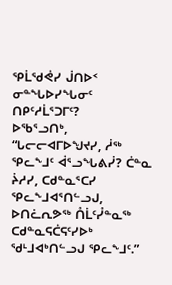ᕿᒫᖁᕚᓯ ᒎᑎᐅᑉ ᓂᓐᖓᐅᓯᖓᓂᑦ ᑎᑭᑦᓱᒫᕐᑐᒥᑦ?
ᐅᖃᕐᓗᑎᒃ, “ᒐᓕᓕᐊᒥᐅᖑᔪᓯ, ᓲᖅ ᕿᓚᖕᒧᑦ ᐋᕐᓗᖓᕕᓰ? ᑖᓐᓇ ᔩᓱᓯ, ᑕᑯᓐᓇᕐᑕᓯ ᕿᓚᖕᒧᐊᕐᑎᓪᓗᒍ, ᐅᑎᓛᕆᕗᖅ ᑍᒫᑦᓮᓐᓇᖅ ᑕᑯᓐᓇᕋᑖᕋᑦᓯᐅᒃ ᖁᒻᒧᐊᒃᑎᓪᓗᒍ ᕿᓚᖕᒧᑦ.”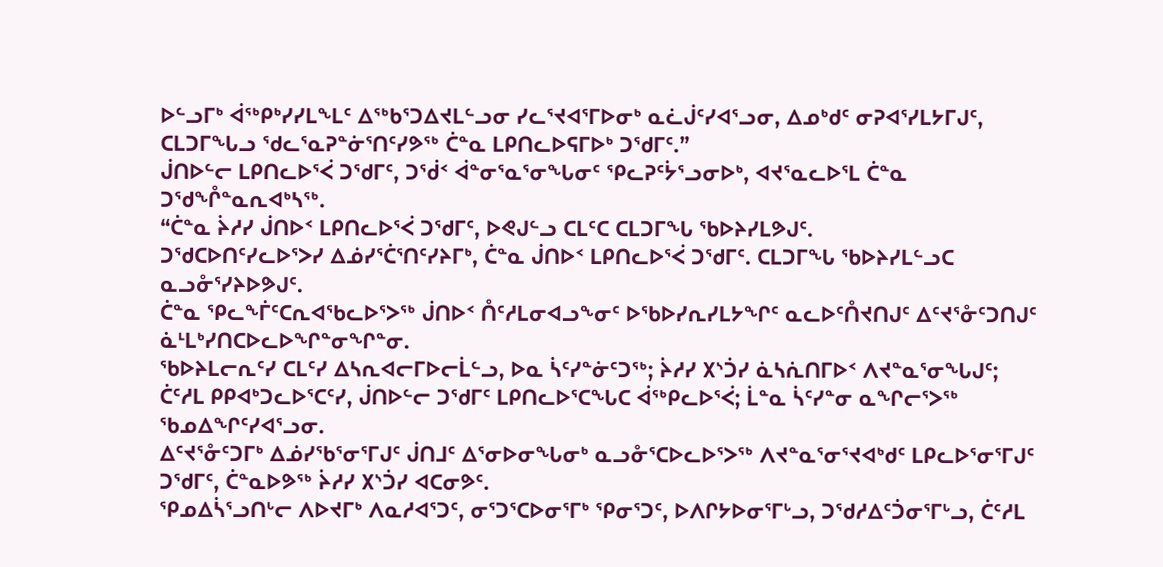ᐅᓪᓗᒥᒃ ᐋᖅᑭᒃᓯᓯᒪᖕᒪᑦ ᐃᖅᑲᕐᑐᐃᔪᒪᓪᓗᓂ ᓯᓚᕐᔪᐊᕐᒥᐅᓂᒃ ᓇᓛᒎᑦᓯᐊᕐᓗᓂ, ᐃᓄᒃᑯᑦ ᓂᕈᐊᕐᓯᒪᔭᒥᒍᑦ, ᑕᒪᑐᒥᖓᓗ ᖁᓚᕐᓇᕈᓐᓃᕐᑎᑦᓯᕗᖅ ᑖᓐᓇ ᒪᑭᑎᓚᐅᕋᒥᐅᒃ ᑐᖁᒥᑦ.”
ᒎᑎᐅᓪᓕ ᒪᑭᑎᓚᐅᕐᐹ ᑐᖁᒥᑦ, ᑐᖂᑉ ᐋᓐᓂᕐᓇᕐᓂᖓᓂᑦ ᕿᓚᕈᑦᔮᕐᓗᓂᐅᒃ, ᐊᔪᕐᓇᓚᐅᕐᒪ ᑖᓐᓇ ᑐᖁᖎᓐᓇᕆᐊᒃᓴᖅ.
“ᑖᓐᓇ ᔩᓱᓯ ᒎᑎᐅᑉ ᒪᑭᑎᓚᐅᕐᐹ ᑐᖁᒥᑦ, ᐅᕙᒍᓪᓗ ᑕᒪᑦᑕ ᑕᒪᑐᒥᖓ ᖃᐅᔨᓯᒪᕗᒍᑦ.
ᑐᖁᑕᐅᑎᑦᓯᓚᐅᕐᐳᓯ ᐃᓅᓯᕐᑖᕐᑎᑦᓯᔨᒥᒃ, ᑖᓐᓇ ᒎᑎᐅᑉ ᒪᑭᑎᓚᐅᕐᐹ ᑐᖁᒥᑦ. ᑕᒪᑐᒥᖓ ᖃᐅᔨᓯᒪᓪᓗᑕ ᓇᓗᓁᕐᓯᔨᐅᕗᒍᑦ.
ᑖᓐᓇ ᕿᓚᖕᒦᑦᑕᕆᐊᖃᓚᐅᕐᐳᖅ ᒎᑎᐅᑉ ᑍᑦᓱᒪᓂᐊᓗᖕᓂᑦ ᐅᖃᐅᓯᕆᓯᒪᔭᖏᑦ ᓇᓚᐅᑦᑍᔪᑎᒍᑦ ᐃᑦᔪᕐᓁᑦᑐᑎᒍᑦ ᓈᒻᒪᒃᓯᑎᑕᐅᓚᐅᖏᓐᓂᖏᓐᓂ.
ᖃᐅᔨᒪᓕᕆᑦᓯ ᑕᒪᑦᓯ ᐃᓴᕆᐊᓕᒥᐅᓕᒫᓪᓗ, ᐅᓇ ᓵᑦᓯᓐᓃᑦᑐᖅ; ᔩᓱᓯ ᙭ᔅᑑᓯ ᓈᓴᕇᑎᒥᐅᑉ ᐱᔪᓐᓇᕐᓂᖓᒍᑦ; ᑖᑦᓱᒪ ᑭᑭᐊᒃᑐᓚᐅᕐᑕᑦᓯ, ᒎᑎᐅᓪᓕ ᑐᖁᒥᑦ ᒪᑭᑎᓚᐅᕐᑕᖓᑕ ᐋᖅᑭᓚᐅᕐᐹ; ᒫᓐᓇ ᓵᑦᓯᓐᓂ ᓇᖏᓕᕐᐳᖅ ᖃᓄᐃᖏᑦᓯᐊᕐᓗᓂ.
ᐃᑦᔪᕐᓁᑦᑐᒥᒃ ᐃᓅᓯᖃᕐᓂᕐᒥᒍᑦ ᒎᑎᒧᑦ ᐃᕐᓂᐅᓂᖓᓂᒃ ᓇᓗᓁᕐᑕᐅᓚᐅᕐᐳᖅ ᐱᔪᓐᓇᕐᓂᕐᔪᐊᒃᑯᑦ ᒪᑭᓚᐅᕐᓂᕐᒥᒍᑦ ᑐᖁᒥᑦ, ᑖᓐᓇᐅᕗᖅ ᔩᓱᓯ ᙭ᔅᑑᓯ ᐊᑕᓂᕗᑦ.
ᕿᓄᐃᓵᕐᓗᑎᒡᓕ ᐱᐅᔪᒥᒃ ᐱᓇᓱᐊᕐᑐᑦ, ᓂᕐᑐᕐᑕᐅᓂᕐᒥᒃ ᕿᓂᕐᑐᑦ, ᐅᐱᒋᔭᐅᓂᕐᒥᒡᓗ, ᑐᖁᓱᐃᑦᑑᓂᕐᒥᒡᓗ, ᑖᑦᓱᒪ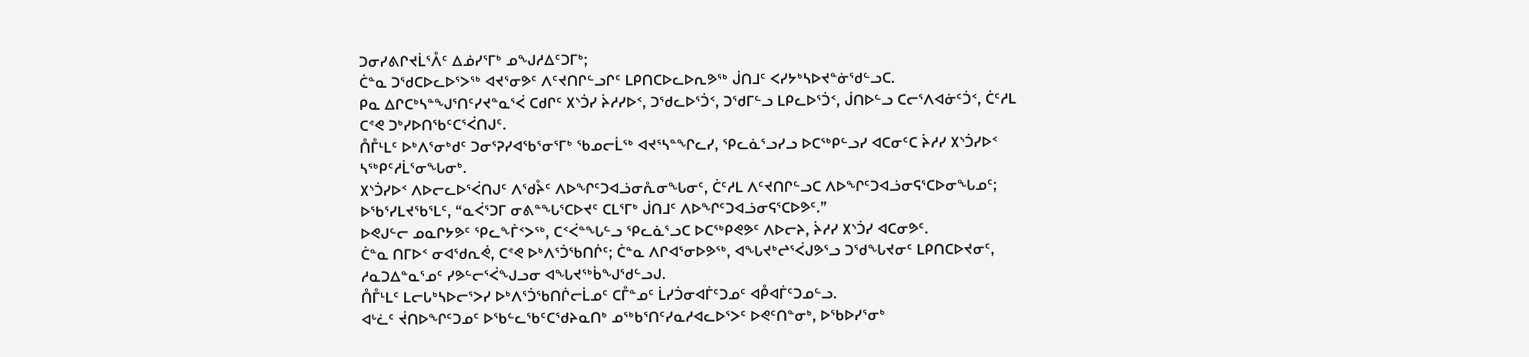ᑐᓂᓯᕕᒋᔪᒫᕐᐰᑦ ᐃᓅᓯᕐᒥᒃ ᓄᖑᓱᐃᑦᑐᒥᒃ;
ᑖᓐᓇ ᑐᖁᑕᐅᓚᐅᕐᐳᖅ ᐊᔪᕐᓂᕗᑦ ᐱᑦᔪᑎᒋᓪᓗᒋᑦ ᒪᑭᑎᑕᐅᓚᐅᕆᕗᖅ ᒎᑎᒧᑦ ᐸᓯᔭᒃᓴᐅᔪᓐᓃᖁᓪᓗᑕ.
ᑭᓇ ᐃᒋᑕᒃᓴᓐᖑᕐᑎᑦᓯᔪᓐᓇᕐᐹ ᑕᑯᒋᑦ ᙭ᔅᑑᓯ ᔩᓱᓯᐅᑉ, ᑐᖁᓚᐅᕐᑑᑉ, ᑐᖁᒥᓪᓗ ᒪᑭᓚᐅᕐᑑᑉ, ᒎᑎᐅᓪᓗ ᑕᓕᕐᐱᐊᓃᑦᑑᑉ, ᑖᑦᓱᒪ ᑕᕝᕙ ᑐᒃᓯᐅᑎᖃᑦᑕᕐᐹᑎᒍᑦ.
ᑍᒤᒻᒪᑦ ᐅᒃᐱᕐᓂᒃᑯᑦ ᑐᓂᕐᕈᓯᐊᖃᕐᓂᕐᒥᒃ ᖃᓄᓕᒫᖅ ᐊᔪᕐᓴᓐᖏᓚᓯ, ᕿᓚᓈᕐᓗᓯᓗ ᐅᑕᖅᑭᓪᓗᓯ ᐊᑕᓂᑦᑕ ᔩᓱᓯ ᙭ᔅᑑᓯᐅᑉ ᓴᖅᑭᑦᓱᒫᕐᓂᖓᓂᒃ.
᙭ᔅᑑᓯᐅᑉ ᐱᐅᓕᓚᐅᕐᐹᑎᒍᑦ ᐱᖁᔧᑦ ᐱᐅᖏᑦᑐᐊᓘᓂᕅᓂᖓᓂᑦ, ᑖᑦᓱᒪ ᐱᑦᔪᑎᒋᓪᓗᑕ ᐱᐅᖏᑦᑐᐊᓘᓂᕋᕐᑕᐅᓂᖓᓄᑦ; ᐅᖃᕐᓯᒪᔪᖃᕐᒪᑦ, “ᓇᐹᕐᑐᒥ ᓂᕕᓐᖓᕐᑕᐅᔪᑦ ᑕᒪᕐᒥᒃ ᒎᑎᒧᑦ ᐱᐅᖏᑦᑐᐊᓘᓂᕋᕐᑕᐅᕗᑦ.”
ᐅᕙᒍᓪᓕ ᓄᓇᒋᔭᕗᑦ ᕿᓚᖕᒦᑉᐳᖅ, ᑕᑉᐹᓐᖓᓪᓗ ᕿᓚᓈᕐᓗᑕ ᐅᑕᖅᑭᕙᕗᑦ ᐱᐅᓕᔨ, ᔩᓱᓯ ᙭ᔅᑑᓯ ᐊᑕᓂᕗᑦ.
ᑖᓐᓇ ᑎᒥᐅᑉ ᓂᐊᖁᕆᕚ, ᑕᕝᕙ ᐅᒃᐱᕐᑑᖃᑎᒌᑦ; ᑖᓐᓇ ᐱᒋᐊᕐᓂᐅᕗᖅ, ᐊᖓᔪᒃᖠᕐᐹᒍᕗᕐᓗ ᑐᖁᖓᔪᓂᑦ ᒪᑭᑎᑕᐅᔪᓂᑦ, ᓱᓇᑐᐃᓐᓇᕐᓄᑦ ᓯᕗᓪᓕᕐᐹᖑᓗᓂ ᐊᖓᔪᖅᑳᖑᖁᓪᓗᒍ.
ᑍᒤᒻᒪᑦ ᒪᓕᒐᒃᓴᐅᓕᕐᐳᓯ ᐅᒃᐱᕐᑑᖃᑎᒌᓕᒫᓄᑦ ᑕᒤᓐᓄᑦ ᒫᓯᑑᓂᐊᒦᑦᑐᓄᑦ ᐊᑬᐊᒦᑦᑐᓄᓪᓗ.
ᐊᒡᓛᑦ ᔫᑎᐅᖏᑦᑐᓄᑦ ᐅᖃᓪᓚᖃᑦᑕᖁᔨᓇᑎᒃ ᓄᖅᑲᕐᑎᑦᓯᓇᓱᐊᓚᐅᕐᐳᑦ ᐅᕙᑦᑎᓐᓂᒃ, ᐅᖃᐅᓯᕐᓂᒃ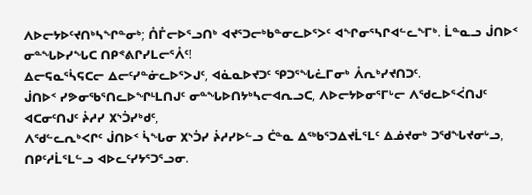ᐱᐅᓕᔭᐅᑦᔪᑎᒃᓴᖏᓐᓂᒃ; ᑍᒤᓕᐅᕐᓗᑎᒃ ᐊᔪᕐᑐᓕᒃᑲᓐᓂᓚᐅᕐᐳᑦ ᐊᖏᓂᕐᓴᒋᐊᓪᓚᖕᒥᒃ. ᒫᓐᓇᓗ ᒎᑎᐅᑉ ᓂᓐᖓᐅᓯᖓᑕ ᑎᑭᕝᕕᒋᓯᒪᓕᕐᐰᑦ!
ᐃᓕᕋᓇᕐᓵᕋᑕᓕ ᐃᓕᑦᓯᓐᓃᓚᐅᕐᐳᒍᑦ, ᐊᓈᓇᐅᔪᑐᑦ ᕿᑐᕐᖓᓛᒥᓂᒃ ᐰᕆᒃᓯᔪᑎᑐᑦ.
ᒎᑎᐅᑉ ᓯᕗᓂᖃᕐᑎᓚᐅᖏᒻᒪᑎᒍᑦ ᓂᓐᖓᐅᑎᔭᒃᓴᓕᐊᕆᓗᑕ, ᐱᐅᓕᔭᐅᓂᕐᒥᒡᓕ ᐱᖁᓚᐅᕐᐹᑎᒍᑦ ᐊᑕᓂᑦᑎᒍᑦ ᔩᓱᓯ ᙭ᔅᑑᓯᒃᑯᑦ,
ᐱᖁᓪᓚᕆᒃᐸᒋᑦ ᒎᑎᐅᑉ ᓵᖓᓂ ᙭ᔅᑑᓯ ᔩᓱᓯᐅᓪᓗ ᑖᓐᓇ ᐃᖅᑲᕐᑐᐃᔪᒫᕐᒪᑦ ᐃᓅᔪᓂᒃ ᑐᖁᖓᔪᓂᒡᓗ, ᑎᑭᑦᓱᒫᕐᒪᓪᓗ ᐊᐅᓚᑦᓯᔭᕐᑐᕐᓗᓂ.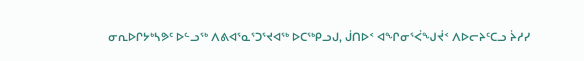ᓂᕆᐅᒋᔭᒃᓴᕗᑦ ᐅᓪᓗᖅ ᐱᕕᐊᕐᓇᕐᑐᕐᔪᐊᖅ ᐅᑕᖅᑭᓗᒍ, ᒎᑎᐅᑉ ᐊᖏᓂᕐᐹᖑᔫᑉ ᐱᐅᓕᔨᑦᑕᓗ ᔩᓱᓯ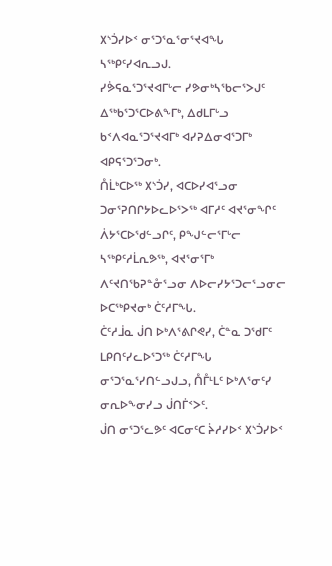᙭ᔅᑑᓯᐅᑉ ᓂᕐᑐᕐᓇᕐᓂᕐᔪᐊᖓ ᓴᖅᑭᑦᓯᐊᕆᓗᒍ.
ᓯᕘᕋᓇᕐᑐᕐᔪᐊᒥᒡᓕ ᓯᕗᓂᒃᓴᖃᓕᕐᐳᒍᑦ ᐃᖅᑲᕐᑐᕐᑕᐅᕕᖕᒥᒃ, ᐃᑯᒪᒥᒡᓗ ᑲᑉᐱᐊᓇᕐᑐᕐᔪᐊᒥᒃ ᐊᓯᕈᐃᓂᐊᕐᑐᒥᒃ ᐊᑭᕋᕐᑐᕐᑐᓂᒃ.
ᑍᒫᒃᑕᐅᖅ ᙭ᔅᑑᓯ, ᐊᑕᐅᓯᐊᕐᓗᓂ ᑐᓂᕐᕈᑎᒋᔭᐅᓚᐅᕐᐳᖅ ᐊᒥᓱᑦ ᐊᔪᕐᓂᖏᑦ ᐲᔭᕐᑕᐅᖁᓪᓗᒋᑦ, ᑭᖑᓪᓕᕐᒥᒡᓕ ᓴᖅᑭᑦᓱᒫᕆᕗᖅ, ᐊᔪᕐᓂᕐᒥᒃ ᐱᑦᔪᑎᖃᕈᓐᓁᕐᓗᓂ ᐱᐅᓕᓯᔭᕐᑐᓕᕐᓗᓂᓕ ᐅᑕᖅᑭᔪᓂᒃ ᑖᑦᓱᒥᖓ.
ᑖᑦᓱᒨᓇ ᒎᑎ ᐅᒃᐱᕐᕕᒋᕙᓯ, ᑖᓐᓇ ᑐᖁᒥᑦ ᒪᑭᑎᑦᓯᓚᐅᕐᑐᖅ ᑖᑦᓱᒥᖓ ᓂᕐᑐᕐᓇᕐᓯᑎᓪᓗᒍᓗ, ᑍᒤᒻᒪᑦ ᐅᒃᐱᕐᓂᑦᓯ ᓂᕆᐅᖕᓂᓯᓗ ᒎᑎᒦᑉᐳᑦ.
ᒎᑎ ᓂᕐᑐᕐᓚᕗᑦ ᐊᑕᓂᑦᑕ ᔩᓱᓯᐅᑉ ᙭ᔅᑑᓯᐅᑉ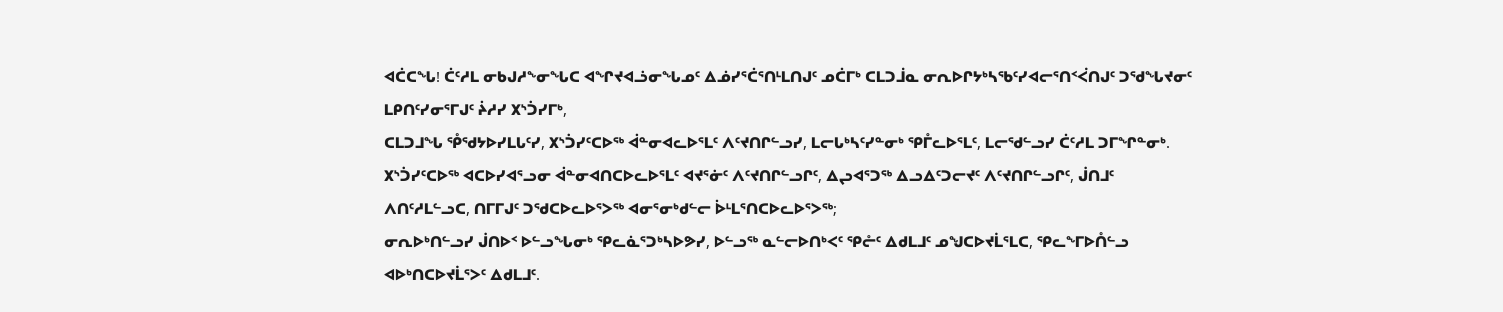ᐊᑖᑕᖓ! ᑖᑦᓱᒪ ᓂᑲᒍᓱᖕᓂᖓᑕ ᐊᖏᔪᐊᓘᓂᖓᓄᑦ ᐃᓅᓯᕐᑖᕐᑎᒻᒪᑎᒍᑦ ᓄᑖᒥᒃ ᑕᒪᑐᒨᓇ ᓂᕆᐅᒋᔭᒃᓴᖃᑦᓯᐊᓕᕐᑎᑉᐹᑎᒍᑦ ᑐᖁᖓᔪᓂᑦ ᒪᑭᑎᑦᓯᓂᕐᒥᒍᑦ ᔩᓱᓯ ᙭ᔅᑑᓯᒥᒃ,
ᑕᒪᑐᒧᖓ ᕾᖁᔭᐅᓯᒪᒐᑦᓯ, ᙭ᔅᑑᓯᑦᑕᐅᖅ ᐋᓐᓂᐊᓚᐅᕐᒪᑦ ᐱᑦᔪᑎᒋᓪᓗᓯ, ᒪᓕᒐᒃᓴᑦᓯᓐᓂᒃ ᕿᒤᓚᐅᕐᒪᑦ, ᒪᓕᖁᓪᓗᓯ ᑖᑦᓱᒪ ᑐᒥᖏᓐᓂᒃ.
᙭ᔅᑑᓯᑦᑕᐅᖅ ᐊᑕᐅᓯᐊᕐᓗᓂ ᐋᓐᓂᐊᑎᑕᐅᓚᐅᕐᒪᑦ ᐊᔪᕐᓃᑦ ᐱᑦᔪᑎᒋᓪᓗᒋᑦ, ᐃᖢᐊᕐᑐᖅ ᐃᓗᐃᑦᑐᓕᔪᑦ ᐱᑦᔪᑎᒋᓪᓗᒋᑦ, ᒎᑎᒧᑦ ᐱᑎᑦᓱᒪᓪᓗᑕ, ᑎᒥᒥᒍᑦ ᑐᖁᑕᐅᓚᐅᕐᐳᖅ ᐊᓂᕐᓂᒃᑯᓪᓕ ᐆᒻᒪᕐᑎᑕᐅᓚᐅᕐᐳᖅ;
ᓂᕆᐅᒃᑎᓪᓗᓯ ᒎᑎᐅᑉ ᐅᓪᓗᖓᓂᒃ ᕿᓚᓈᕐᑐᒃᓴᐅᕗᓯ, ᐅᓪᓗᖅ ᓇᓪᓕᐅᑎᒃᐸᑦ ᕿᓔᑦ ᐃᑯᒪᒧᑦ ᓄᖑᑕᐅᔪᒫᕐᒪᑕ, ᕿᓚᖕᒥᐅᑍᓪᓗ ᐊᐅᒃᑎᑕᐅᔪᒫᕐᐳᑦ ᐃᑯᒪᒧᑦ.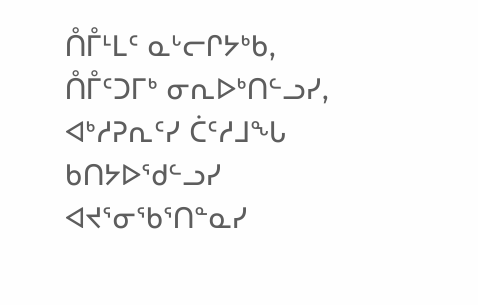ᑍᒤᒻᒪᑦ ᓇᒡᓕᒋᔭᒃᑲ, ᑍᒤᑦᑐᒥᒃ ᓂᕆᐅᒃᑎᓪᓗᓯ, ᐊᒃᓱᕈᕆᑦᓯ ᑖᑦᓱᒧᖓ ᑲᑎᔭᐅᖁᓪᓗᓯ ᐊᔪᕐᓂᖃᕐᑎᓐᓇᓯ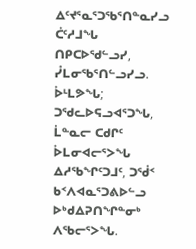ᐃᑦᔪᕐᓇᕐᑐᖃᕐᑎᓐᓇᓯᓗ ᑖᑦᓱᒧᖓ ᑎᑭᑕᐅᖁᓪᓗᓯ, ᓮᒪᓂᖃᕐᑎᓪᓗᓯᓗ.
ᐆᒻᒪᕗᖓ; ᑐᖁᓚᐅᕋᓗᐊᕐᑐᖓ, ᒫᓐᓇᓕ ᑕᑯᒋᑦ ᐆᒪᓂᐊᓕᕐᐳᖓ ᐃᓱᖃᖏᑦᑐᒧᑦ, ᑐᖂᑉ ᑲᑉᐱᐊᓇᕐᑐᕕᐅᓪᓗ ᐅᒃᑯᐃᕈᑎᖏᓐᓂᒃ ᐱᖃᓕᕐᐳᖓ.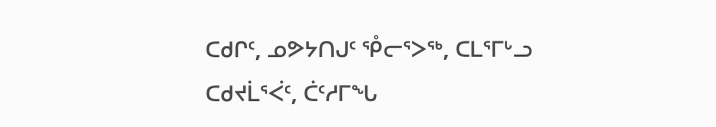ᑕᑯᒋᑦ, ᓄᕗᔭᑎᒍᑦ ᕾᓕᕐᐳᖅ, ᑕᒪᕐᒥᒡᓗ ᑕᑯᔪᒫᕐᐹᑦ, ᑖᑦᓱᒥᖓ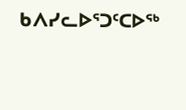ᑲᐱᓯᓚᐅᕐᑐᑦᑕᐅᖅ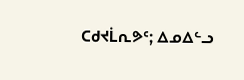ᑕᑯᔪᒫᕆᕗᑦ; ᐃᓄᐃᓪᓗ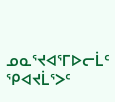ᓄᓇᕐᔪᐊᕐᒥᐅᓕᒫᑦ ᕿᐊᔪᒫᕐᐳᑦ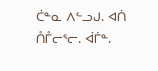ᑖᓐᓇ ᐱᓪᓗᒍ. ᐊᑏ ᑍᒤᓕᕐᓕ. ᐋᒦᓐ.